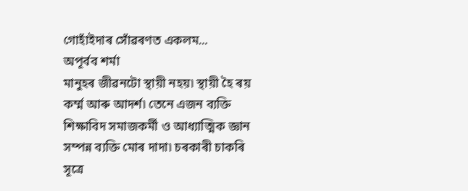গোহাঁইদাৰ সোঁৱৰণত একলম...
অপূৰ্বব শৰ্মা
মানুহৰ জীৱনটো স্থায়ী নহয়৷ স্থায়ী হৈ ৰয় কৰ্ম্ম আৰু আদৰ্শ৷ তেনে এজন ব্যক্তি শিক্ষাবিদ সমাজকৰ্মী ও আধ্যাত্মিক জ্ঞান সম্পন্ন ব্যক্তি মোৰ দাদা৷ চৰকাৰী চাকৰি সূত্ৰে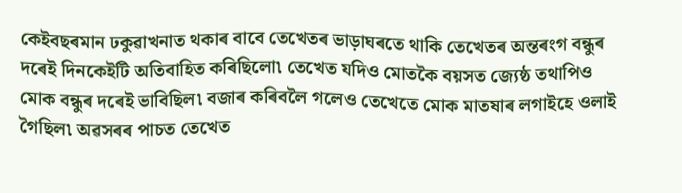কেইবছৰমান ঢকুৱাখনাত থকাৰ বাবে তেখেতৰ ভাড়াঘৰতে থাকি তেখেতৰ অন্তৰংগ বন্ধুৰ দৰেই দিনকেইটি অতিবাহিত কৰিছিলো৷ তেখেত যদিও মোতকৈ বয়সত জ্যেষ্ঠ তথাপিও মোক বন্ধুৰ দৰেই ভাবিছিল৷ বজাৰ কৰিবলৈ গলেও তেখেতে মোক মাতষাৰ লগাইহে ওলাই গৈছিল৷ অৱসৰৰ পাচত তেখেত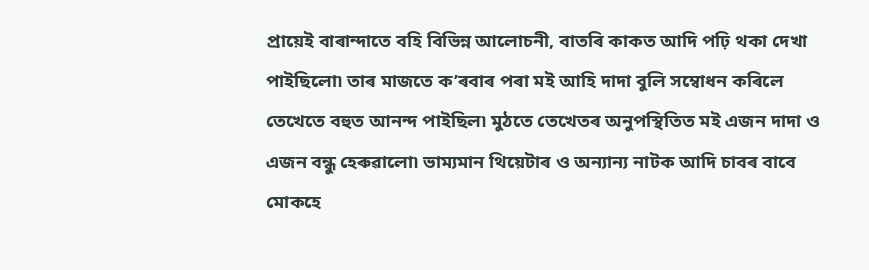প্ৰায়েই বাৰান্দাতে বহি বিভিন্ন আলোচনী, বাতৰি কাকত আদি পঢ়ি থকা দেখা পাইছিলো৷ তাৰ মাজতে ক’ৰবাৰ পৰা মই আহি দাদা বুলি সম্বোধন কৰিলে তেখেতে বহুত আনন্দ পাইছিল৷ মুঠতে তেখেতৰ অনুপস্থিতিত মই এজন দাদা ও এজন বন্ধু হেৰুৱালো৷ ভাম্যমান থিয়েটাৰ ও অন্যান্য নাটক আদি চাবৰ বাবে মোকহে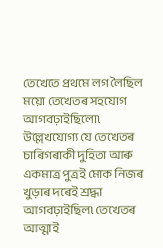তেখেতে প্ৰথমে লগ লৈছিল ময়ো তেখেতৰ সহযোগ আগবঢ়াইছিলো৷
উল্লেখযোগ্য যে তেখেতৰ চাৰিগৰাকী দুহিতা আৰু একমাত্ৰ পুত্ৰই মোক নিজৰ খুড়াৰ দৰেই শ্ৰদ্ধা আগবঢ়াইছিল৷ তেখেতৰ আত্মাই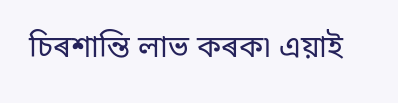চিৰশান্তি লাভ কৰক৷ এয়াই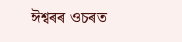ঈশ্বৰৰ ওচৰত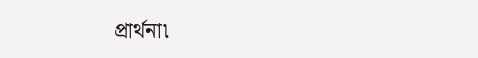প্ৰাৰ্থনা৷